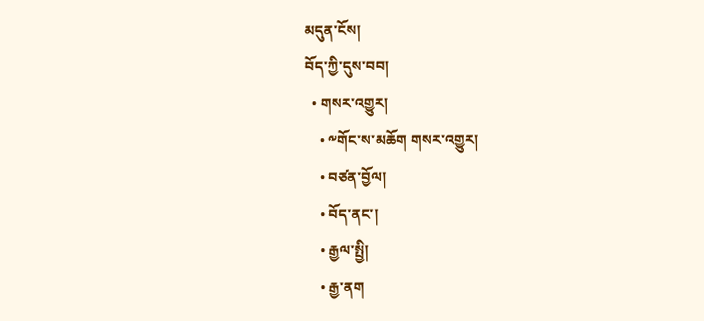མདུན་ངོས།
བོད་ཀྱི་དུས་བབ།
  • གསར་འགྱུར།
    • ༸གོང་ས་མཆོག གསར་འགྱུར།
    • བཙན་བྱོལ།
    • བོད་ནང་།
    • རྒྱལ་སྤྱི།
    • རྒྱ་ནག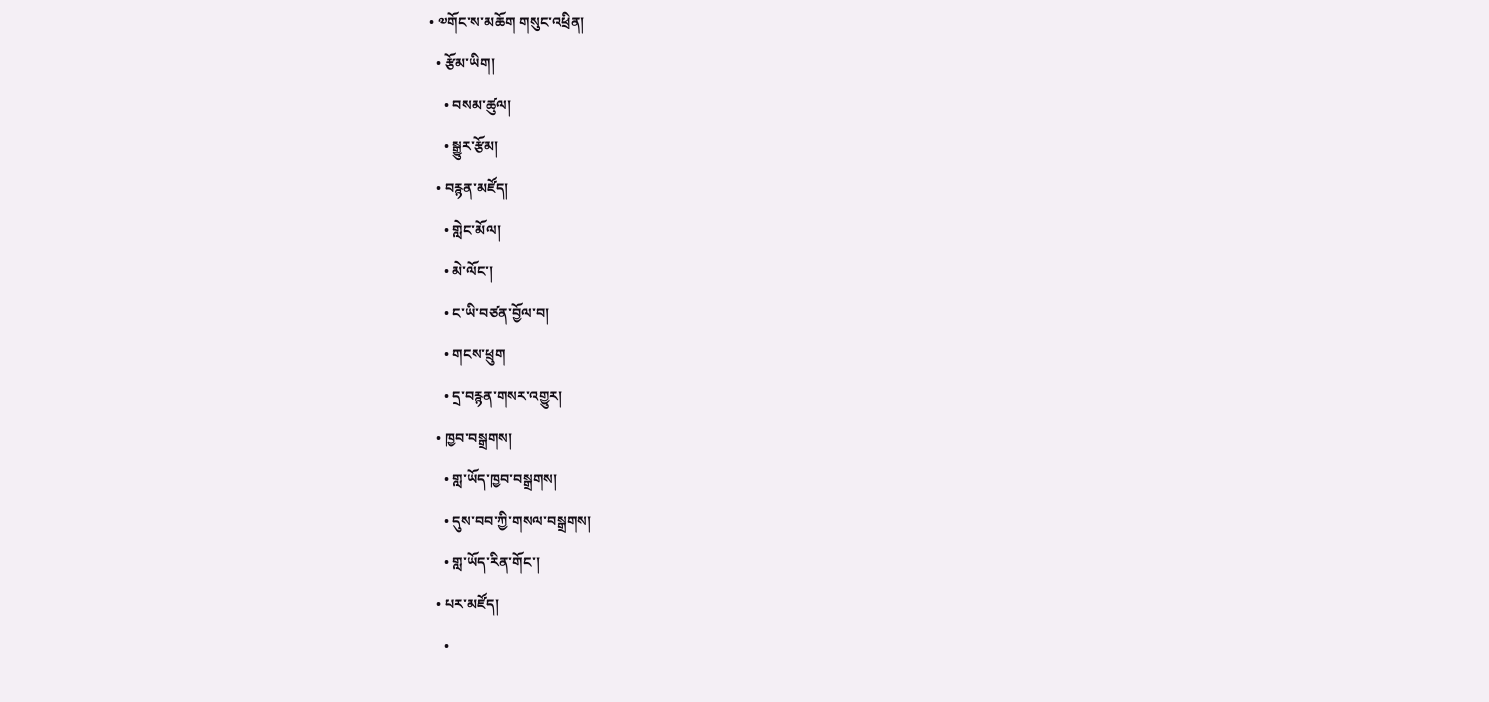• ༧གོང་ས་མཆོག གསུང་འཕྲིན།
  • རྩོམ་ཡིག།
    • བསམ་ཚུལ།
    • སྒྱུར་རྩོམ།
  • བརྙན་མཛོད།
    • གླེང་མོལ།
    • མེ་ལོང་།
    • ང་ཡི་བཙན་བྱོལ་བ།
    • གངས་ཕྲུག
    • དྲ་བརྙན་གསར་འགྱུར།
  • ཁྱབ་བསྒྲགས།
    • གླ་ཡོད་ཁྱབ་བསྒྲགས།
    • དུས་བབ་ཀྱི་གསལ་བསྒྲགས།
    • གླ་ཡོད་རིན་གོང་།
  • པར་མཛོད།
    •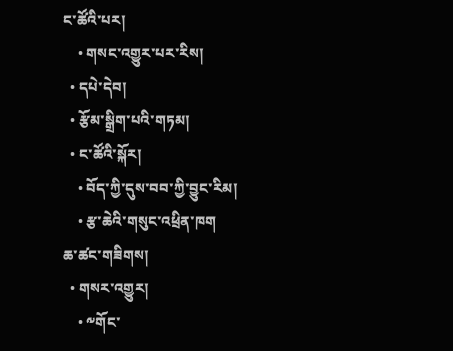ང་ཚོའི་པར།
    • གསང་འགྱུར་པར་རིས།
  • དཔེ་དེབ།
  • རྩོམ་སྒྲིག་པའི་གཏམ།
  • ང་ཚོའི་སྐོར།
    • བོད་ཀྱི་དུས་བབ་ཀྱི་བྱུང་རིམ།
    • རྩ་ཆེའི་གསུང་འཕྲིན་ཁག
ཆ་ཚང་གཟིགས།
  • གསར་འགྱུར།
    • ༸གོང་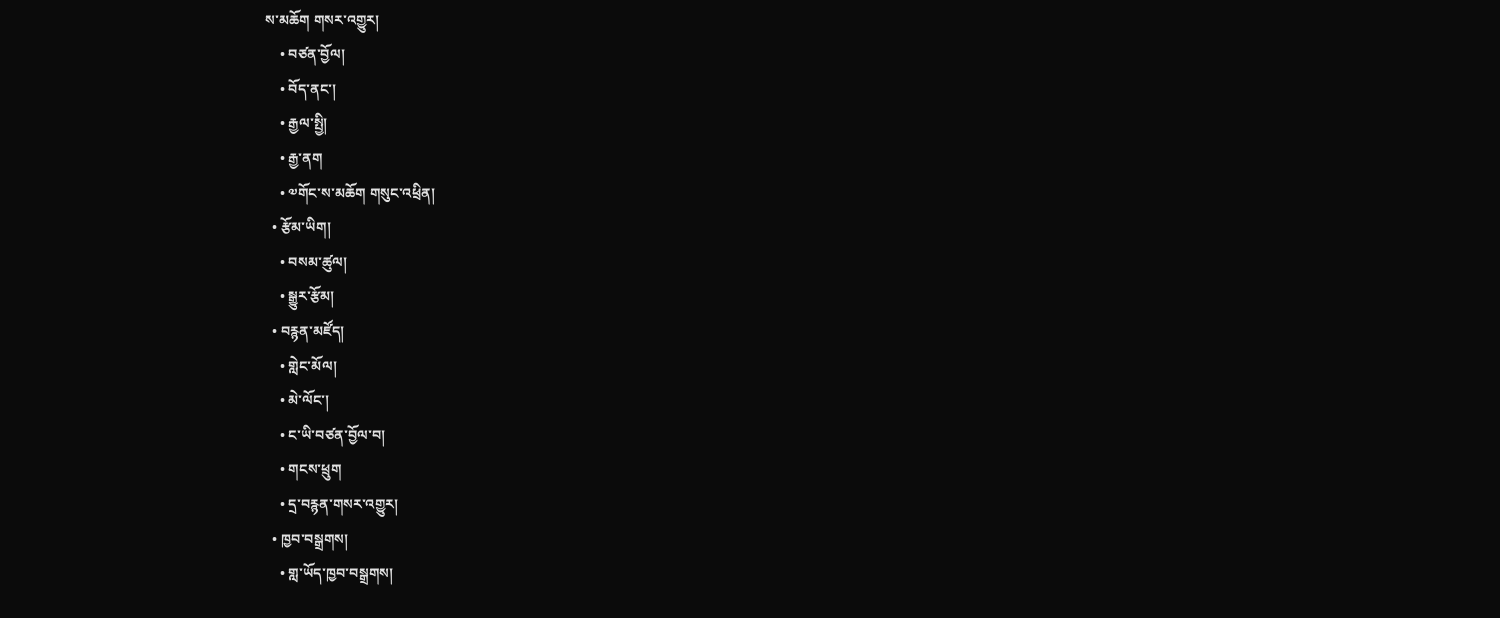ས་མཆོག གསར་འགྱུར།
    • བཙན་བྱོལ།
    • བོད་ནང་།
    • རྒྱལ་སྤྱི།
    • རྒྱ་ནག
    • ༧གོང་ས་མཆོག གསུང་འཕྲིན།
  • རྩོམ་ཡིག།
    • བསམ་ཚུལ།
    • སྒྱུར་རྩོམ།
  • བརྙན་མཛོད།
    • གླེང་མོལ།
    • མེ་ལོང་།
    • ང་ཡི་བཙན་བྱོལ་བ།
    • གངས་ཕྲུག
    • དྲ་བརྙན་གསར་འགྱུར།
  • ཁྱབ་བསྒྲགས།
    • གླ་ཡོད་ཁྱབ་བསྒྲགས།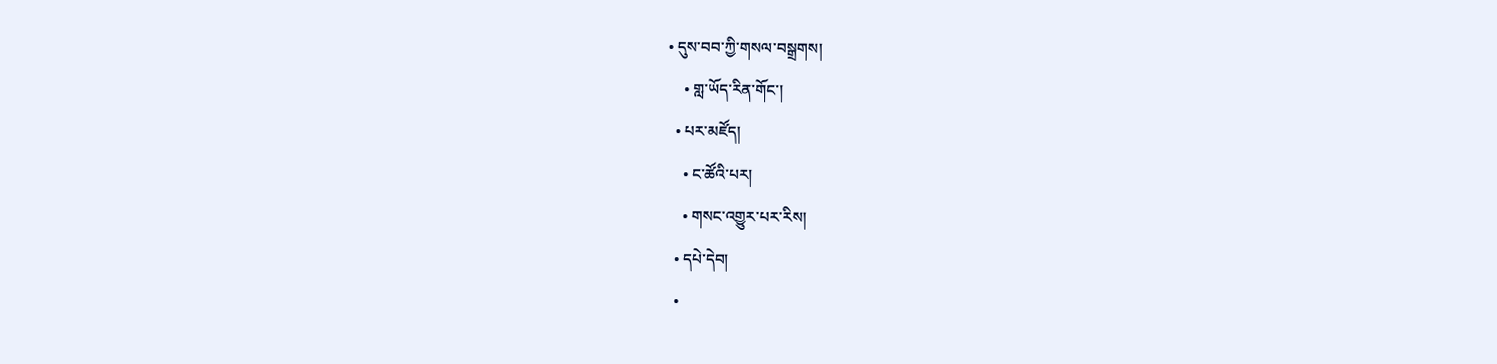• དུས་བབ་ཀྱི་གསལ་བསྒྲགས།
    • གླ་ཡོད་རིན་གོང་།
  • པར་མཛོད།
    • ང་ཚོའི་པར།
    • གསང་འགྱུར་པར་རིས།
  • དཔེ་དེབ།
  •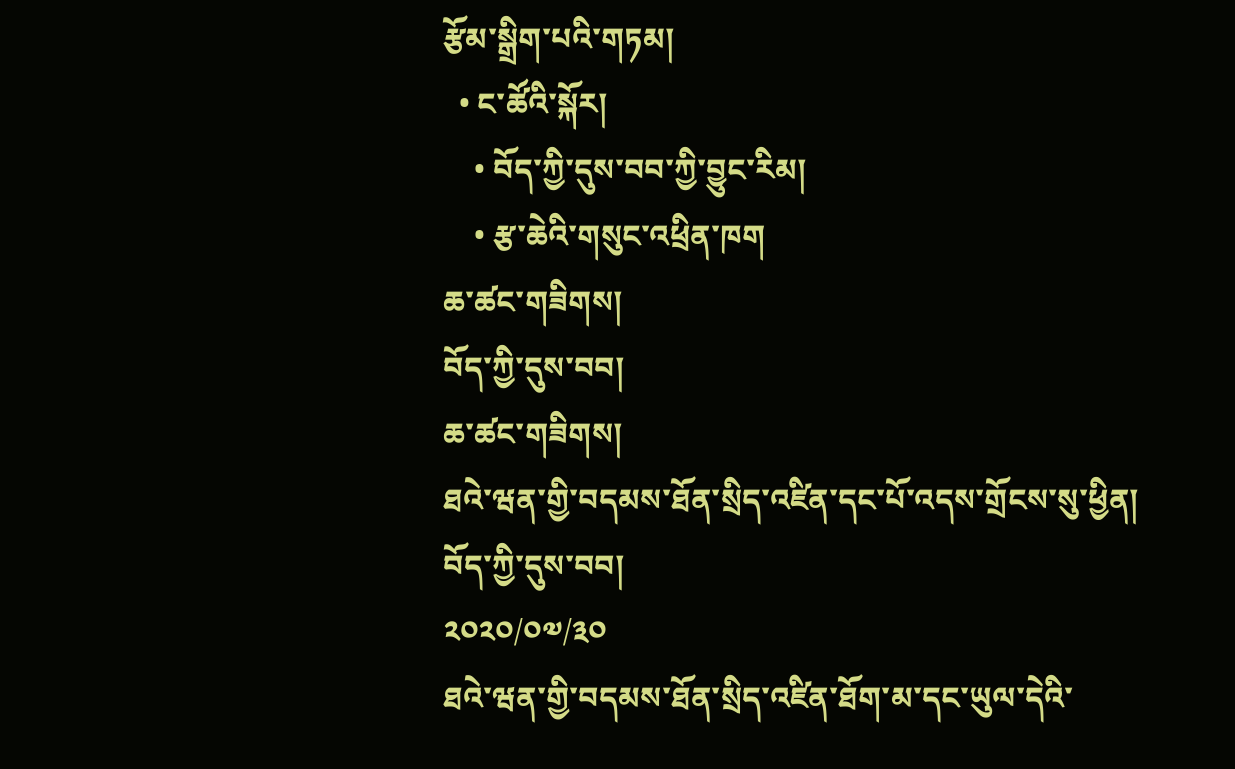རྩོམ་སྒྲིག་པའི་གཏམ།
  • ང་ཚོའི་སྐོར།
    • བོད་ཀྱི་དུས་བབ་ཀྱི་བྱུང་རིམ།
    • རྩ་ཆེའི་གསུང་འཕྲིན་ཁག
ཆ་ཚང་གཟིགས།
བོད་ཀྱི་དུས་བབ།
ཆ་ཚང་གཟིགས།
ཐའེ་ཝན་གྱི་བདམས་ཐོན་སྲིད་འཛིན་དང་པོ་འདས་གྲོངས་སུ་ཕྱིན།
བོད་ཀྱི་དུས་བབ།
༢༠༢༠/༠༧/༣༠
ཐའེ་ཝན་གྱི་བདམས་ཐོན་སྲིད་འཛིན་ཐོག་མ་དང་ཡུལ་དེའི་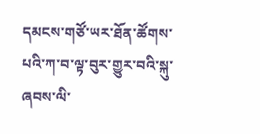དམངས་གཙོ་ཡར་ཐོན་ཚོགས་པའི་ཀ་བ་ལྟ་བུར་གྱུར་བའི་སྐུ་ཞབས་ལི་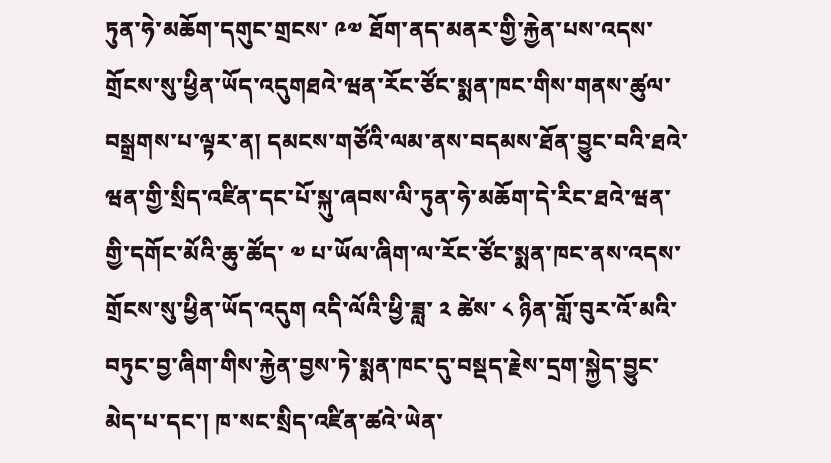ཏུན་ཧེ་མཆོག་དགུང་གྲངས་ ༩༧ ཐོག་ནད་མནར་གྱི་རྐྱེན་པས་འདས་གྲོངས་སུ་ཕྱིན་ཡོད་འདུགཐའེ་ཝན་རོང་ཙོང་སྨན་ཁང་གིས་གནས་ཚུལ་བསྒྲགས་པ་ལྟར་ན། དམངས་གཙོའི་ལམ་ནས་བདམས་ཐོན་བྱུང་བའི་ཐའེ་ཝན་གྱི་སྲིད་འཛིན་དང་པོ་སྐུ་ཞབས་ལི་ཏུན་ཧེ་མཆོག་དེ་རིང་ཐའེ་ཝན་གྱི་དགོང་མོའི་ཆུ་ཚོད་ ༧ པ་ཡོལ་ཞིག་ལ་རོང་ཙོང་སྨན་ཁང་ནས་འདས་གྲོངས་སུ་ཕྱིན་ཡོད་འདུག འདི་ལོའི་ཕྱི་ཟླ་ ༢ ཚེས་ ༨ ཉིན་གློ་བུར་འོ་མའི་བཏུང་བྱ་ཞིག་གིས་རྐྱེན་བྱས་ཏེ་སྨན་ཁང་དུ་བསྡད་རྗེས་དྲག་སྐྱེད་བྱུང་མེད་པ་དང་། ཁ་སང་སྲིད་འཛིན་ཚའེ་ཡེན་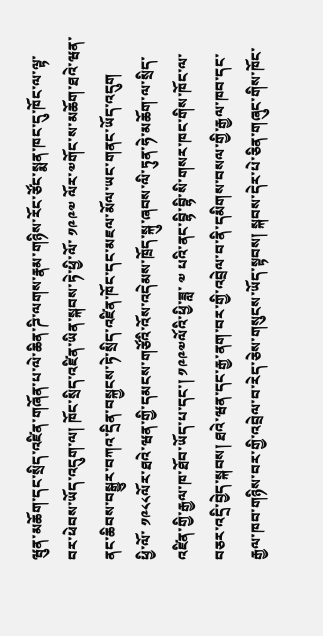ཝུན་མཆོག་དང་སྲིད་འཛིན་གཞོན་པ་ལེ་ཆིན་ཌི་ལགས་རྣམ་གཉིས་རོང་ཙོང་སྨན་ཁང་དུ་ཁོང་ལ་ལྟ་བར་ཕེབས་ཡོད་འདུག་ལ། ཁོང་སྲིད་འཛིན་ཡིན་སྐབས་ཏེ་ཕྱི་ལོ་ ༡༩༩༧ ལོར་༧གོང་ས་མཆོག་ཐའེ་ཝན་ནང་ཆིབས་བསྒྱུར་བཀའ་དྲིན་བསྐྱངས་ཏེ་སྲིད་འཛིན་ཁོང་དང་མཇལ་མོལ་ཡང་གནང་ཡོད་འདུག
ཕྱི་ལོ་ ༡༩༨༨ལོར་ཐའེ་ཝན་གྱི་དམངས་གཙོའི་འོས་འདེམས་ཁྲོད་སྐུ་ཞབས་ལི་ཏུན་ཧེ་མཆོག་ལ་སྲིད་འཛིན་གྱི་རྒྱལ་ཁ་ཐོབ་ཡོད་པ་དང་། ༡༩༩༧ལོའི་ཕྱི་ཟླ་ ༧ པའི་ནང་བྷི་བྷི་སི་གསར་ཁང་གིས་ཁོང་ལ་བཅར་འདྲི་བྱེད་སྐབས། ཐའེ་ཝན་དང་རྒྱ་ནག་བར་གྱི་འབྲེལ་བ་ནི་དམིགས་བསལ་གྱི་རྒྱལ་ཁབ་དང་རྒྱལ་ཁབ་གཉིས་བར་གྱི་འབྲེལ་བ་རེད་ཅེས་གསུངས་ཡོད་སྟབས། སྐབས་དེར་པེ་ཅིན་གཞུང་གིས་ཁོང་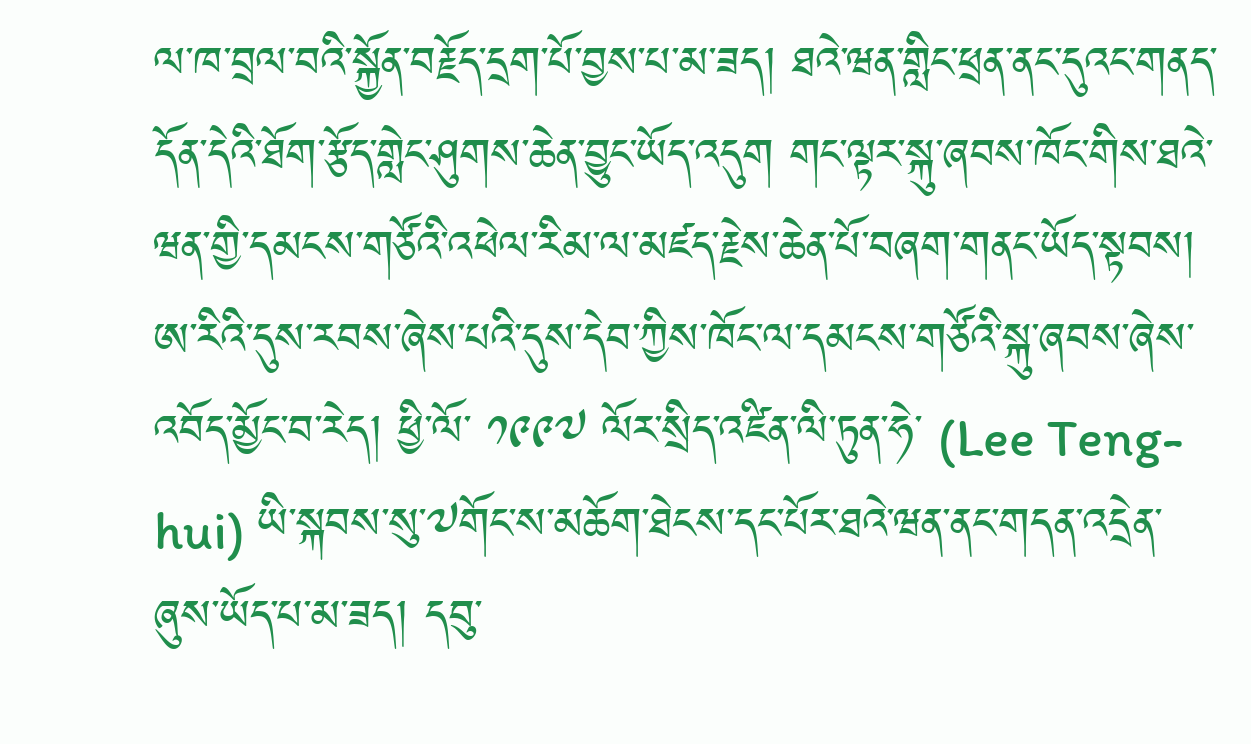ལ་ཁ་བྲལ་བའི་སྐྱོན་བརྗོད་དྲག་པོ་བྱས་པ་མ་ཟད། ཐའེ་ཝན་གླིང་ཕྲན་ནང་དུའང་གནད་དོན་དེའི་ཐོག་རྩོད་གླེང་ཤུགས་ཆེན་བྱུང་ཡོད་འདུག གང་ལྟར་སྐུ་ཞབས་ཁོང་གིས་ཐའེ་ཝན་གྱི་དམངས་གཙོའི་འཕེལ་རིམ་ལ་མཛད་རྗེས་ཆེན་པོ་བཞག་གནང་ཡོད་སྟབས། ཨ་རིའི་དུས་རབས་ཞེས་པའི་དུས་དེབ་ཀྱིས་ཁོང་ལ་དམངས་གཙོའི་སྐུ་ཞབས་ཞེས་འབོད་མྱོང་བ་རེད། ཕྱི་ལོ་ ༡༩༩༧ ལོར་སྲིད་འཛིན་ལི་ཏུན་ཧེ་ (Lee Teng-hui) ཡི་སྐབས་སུ་༧གོང་ས་མཆོག་ཐེངས་དང་པོར་ཐའེ་ཝན་ནང་གདན་འདྲེན་ཞུས་ཡོད་པ་མ་ཟད། དབུ་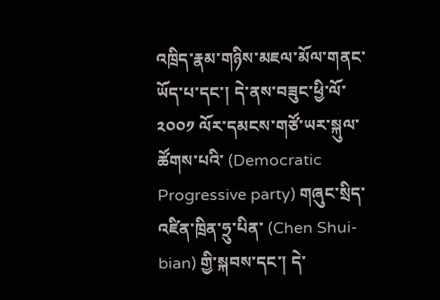འཁྲིད་རྣམ་གཉིས་མཇལ་མོལ་གནང་ཡོད་པ་དང་། དེ་ནས་བཟུང་ཕྱི་ལོ་ ༢༠༠༡ ལོར་དམངས་གཙོ་ཡར་སྐུལ་ཚོགས་པའི་ (Democratic Progressive party) གཞུང་སྲིད་འཛིན་ཁྲིན་ཧྲུ་པིན་ (Chen Shui-bian) གྱི་སྐབས་དང་། དེ་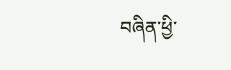བཞིན་ཕྱི་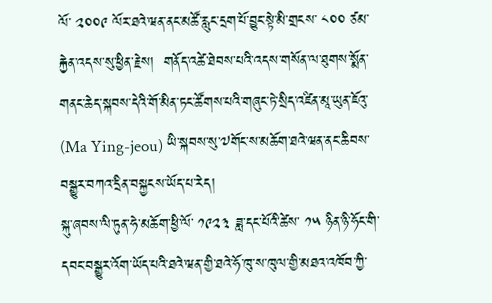ལོ་ ༢༠༠༩ ལོར་ཐའེ་ཝན་ནང་མཚོ་རླུང་དྲག་པོ་བྱུང་སྟེ་མི་གྲངས་ ༨༠༠ ཙམ་རྐྱེན་འདས་སུ་ཕྱིན་རྗེས།  གནོད་འཚེ་ཐེབས་པའི་འདས་གསོན་ལ་ཐུགས་སྨོན་གནང་ཆེད་སྐབས་དེའི་གོ་མིན་ཏང་ཚོགས་པའི་གཞུང་ཏེ་སྲིད་འཛིན་མཱ་ཡུན་ཇོའུ་ (Ma Ying-jeou) ཡི་སྐབས་སུ་༧གོང་ས་མཆོག་ཐའེ་ཝན་ནང་ཆིབས་བསྒྱུར་བཀའ་དྲིན་བསྐྱངས་ཡོད་པ་རེད།
སྐུ་ཞབས་ལི་ཏུན་ཧེ་མཆོག་ཕྱི་ལོ་ ༡༩༢༣ ཟླ་དང་པོའི་ཚེས་ ༡༥ ཉིན་ཉི་ཧོང་གི་དབང་བསྒྱུར་འོག་ཡོད་པའི་ཐའེ་ཝན་གྱི་ཐའེ་ཧོ་ཁུ་ས་ཁུལ་གྱི་མཐའ་འཁོབ་ཀྱི་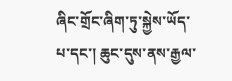ཞིང་གྲོང་ཞིག་ཏུ་སྐྱེས་ཡོད་པ་དང་། ཆུང་དུས་ནས་རྒྱལ་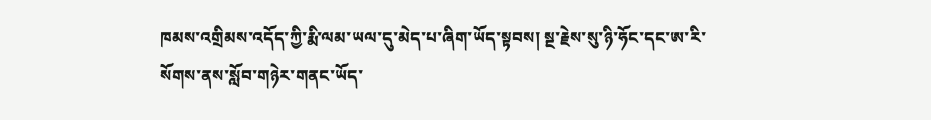ཁམས་འགྲིམས་འདོད་ཀྱི་རྨི་ལམ་ཡལ་དུ་མེད་པ་ཞིག་ཡོད་སྟབས། སྔ་རྗེས་སུ་ཉི་ཧོང་དང་ཨ་རི་སོགས་ནས་སློབ་གཉེར་གནང་ཡོད་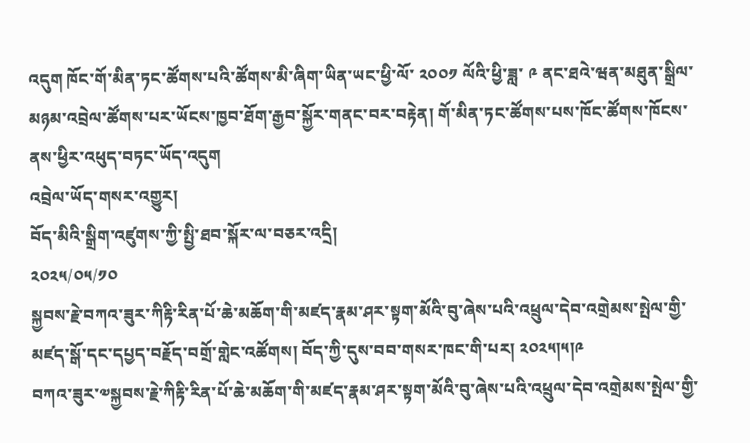འདུག ཁོང་གོ་མིན་ཏང་ཚོགས་པའི་ཚོགས་མི་ཞིག་ཡིན་ཡང་ཕྱི་ལོ་ ༢༠༠༡ ལོའི་ཕྱི་ཟླ་ ༩ ནང་ཐའེ་ཝན་མཐུན་སྒྲིལ་མཉམ་འབྲེལ་ཚོགས་པར་ཡོངས་ཁྱབ་ཐོག་རྒྱབ་སྐྱོར་གནང་བར་བརྟེན། གོ་མིན་ཏང་ཚོགས་པས་ཁོང་ཚོགས་ཁོངས་ནས་ཕྱིར་འཕུད་བཏང་ཡོད་འདུག
འབྲེལ་ཡོད་གསར་འགྱུར།
བོད་མིའི་སྒྲིག་འཛུགས་ཀྱི་སྤྱི་ཐབ་སྐོར་ལ་བཅར་འདྲི།
༢༠༢༥/༠༥/༡༠
སྐྱབས་རྗེ་བཀའ་ཟུར་ཀིརྟི་རིན་པོ་ཆེ་མཆོག་གི་མཛད་རྣམ་ཤར་སྟག་མོའི་བུ་ཞེས་པའི་འཕྲུལ་དེབ་འགྲེམས་སྤེལ་གྱི་མཛད་སྒོ་དང་དཔྱད་བརྗོད་བགྲོ་གླེང་འཚོགས། བོད་ཀྱི་དུས་བབ་གསར་ཁང་གི་པར། ༢༠༢༥།༥།༩
བཀའ་ཟུར་༧སྐྱབས་རྗེ་ཀིརྟི་རིན་པོ་ཆེ་མཆོག་གི་མཛད་རྣམ་ཤར་སྟག་མོའི་བུ་ཞེས་པའི་འཕྲུལ་དེབ་འགྲེམས་སྤེལ་གྱི་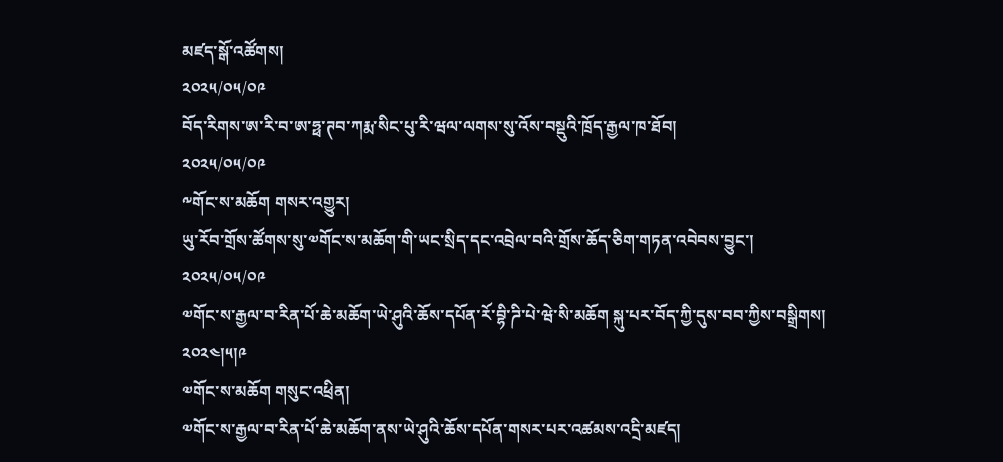མཛད་སྒོ་འཚོགས།
༢༠༢༥/༠༥/༠༩
བོད་རིགས་ཨ་རི་བ་ཨ་ཧྥ་ཊབ་ཀརྨ་སིང་པུ་རི་ཝལ་ལགས་སུ་འོས་བསྡུའི་ཁྲོད་རྒྱལ་ཁ་ཐོབ།
༢༠༢༥/༠༥/༠༩
༸གོང་ས་མཆོག གསར་འགྱུར།
ཡུ་རོབ་གྲོས་ཚོགས་སུ་༧གོང་ས་མཆོག་གི་ཡང་སྲིད་དང་འབྲེལ་བའི་གྲོས་ཆོད་ཅིག་གཏན་འབེབས་བྱུང་།
༢༠༢༥/༠༥/༠༩
༧གོང་ས་རྒྱལ་བ་རིན་པོ་ཆེ་མཆོག་ཡེ་ཤུའི་ཆོས་དཔོན་རོ་བྷི་ཌི་པེ་ཝེ་སི་མཆོག སྐུ་པར་བོད་ཀྱི་དུས་བབ་ཀྱིས་བསྒྲིགས། ༢༠༢༤།༥།༩
༧གོང་ས་མཆོག གསུང་འཕྲིན།
༧གོང་ས་རྒྱལ་བ་རིན་པོ་ཆེ་མཆོག་ནས་ཡེ་ཤུའི་ཆོས་དཔོན་གསར་པར་འཚམས་འདྲི་མཛད།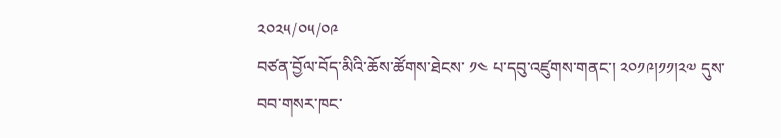༢༠༢༥/༠༥/༠༩
བཙན་བྱོལ་བོད་མིའི་ཆོས་ཚོགས་ཐེངས་ ༡༤ པ་དབུ་འཛུགས་གནང་། ༢༠༡༩།༡༡།༢༧ དུས་བབ་གསར་ཁང་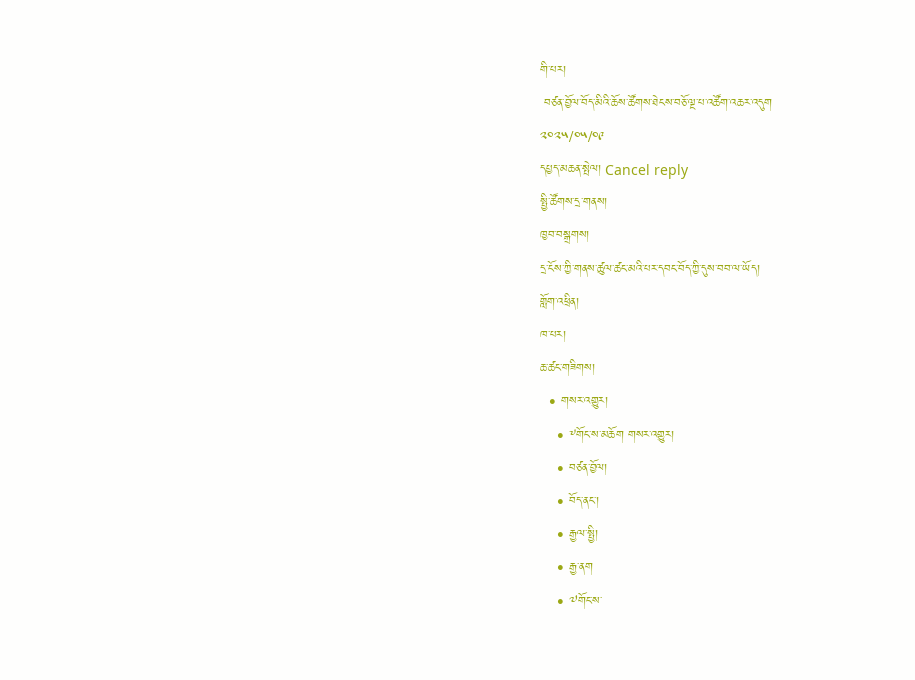གི་པར།
 བཙན་བྱོལ་བོད་མིའི་ཆོས་ཚོགས་ཐེངས་བཅོ་ལྔ་པ་འཚོག་འཆར་འདུག
༢༠༢༥/༠༥/༠༩
དཔྱད་མཆན་སྤེལ། Cancel reply
སྤྱི་ཚོགས་དྲ་གནས།
ཁྱབ་བསྒྲགས།
དྲ་ངོས་ཀྱི་གནས་ཚུལ་ཚང་མའི་པར་དབང་བོད་ཀྱི་དུས་བབ་ལ་ཡོད།
གློག་འཕྲིན།
ཁ་པར།
ཆ་ཚང་གཟིགས།
  • གསར་འགྱུར།
    • ༸གོང་ས་མཆོག གསར་འགྱུར།
    • བཙན་བྱོལ།
    • བོད་ནང་།
    • རྒྱལ་སྤྱི།
    • རྒྱ་ནག
    • ༧གོང་ས་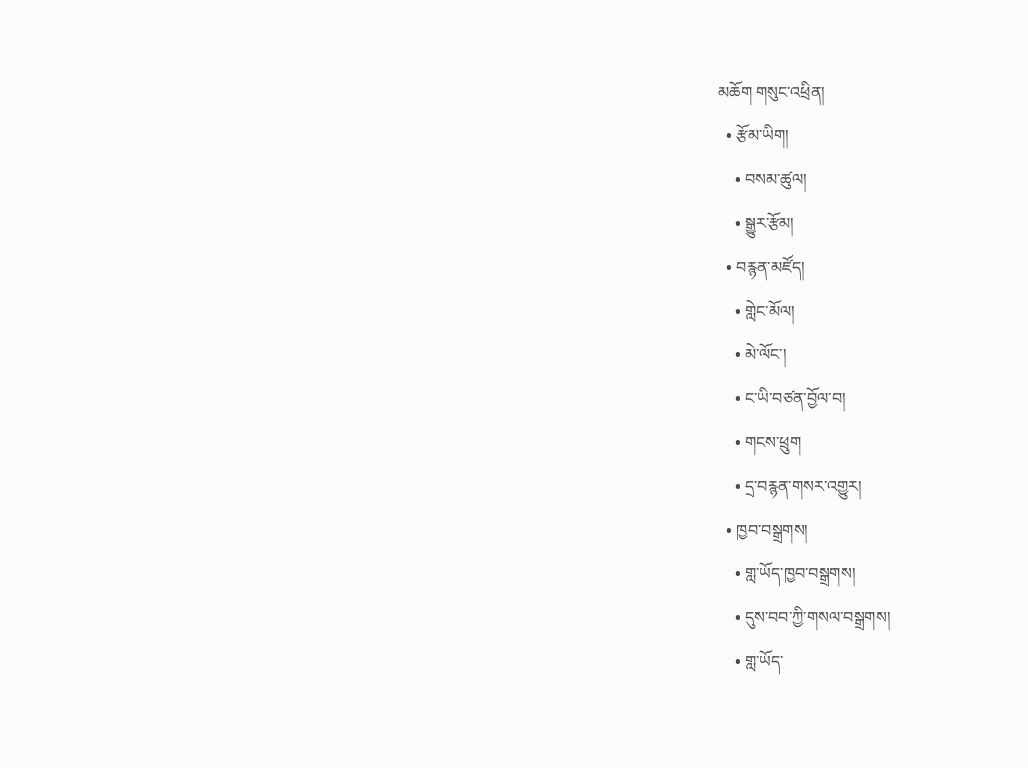མཆོག གསུང་འཕྲིན།
  • རྩོམ་ཡིག།
    • བསམ་ཚུལ།
    • སྒྱུར་རྩོམ།
  • བརྙན་མཛོད།
    • གླེང་མོལ།
    • མེ་ལོང་།
    • ང་ཡི་བཙན་བྱོལ་བ།
    • གངས་ཕྲུག
    • དྲ་བརྙན་གསར་འགྱུར།
  • ཁྱབ་བསྒྲགས།
    • གླ་ཡོད་ཁྱབ་བསྒྲགས།
    • དུས་བབ་ཀྱི་གསལ་བསྒྲགས།
    • གླ་ཡོད་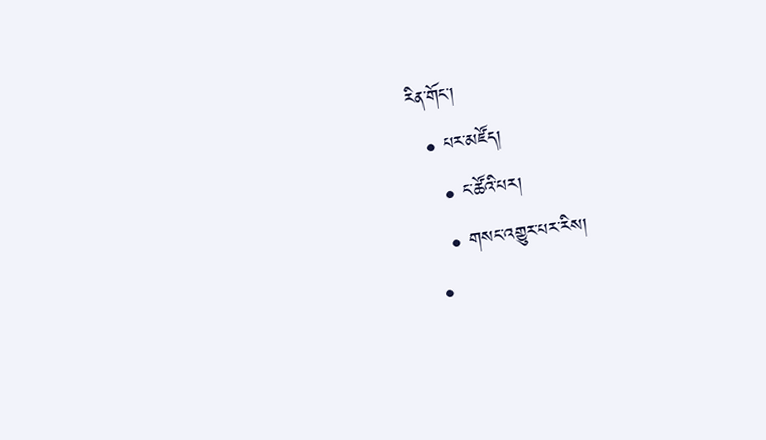རིན་གོང་།
  • པར་མཛོད།
    • ང་ཚོའི་པར།
    • གསང་འགྱུར་པར་རིས།
  •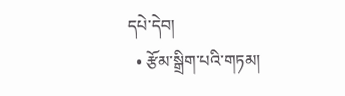དཔེ་དེབ།
  • རྩོམ་སྒྲིག་པའི་གཏམ།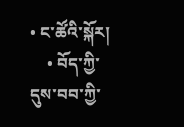• ང་ཚོའི་སྐོར།
    • བོད་ཀྱི་དུས་བབ་ཀྱི་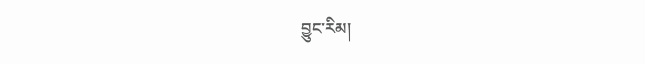བྱུང་རིམ།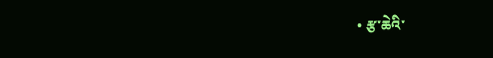• རྩ་ཆེའི་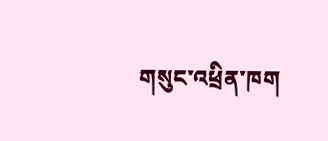གསུང་འཕྲིན་ཁག